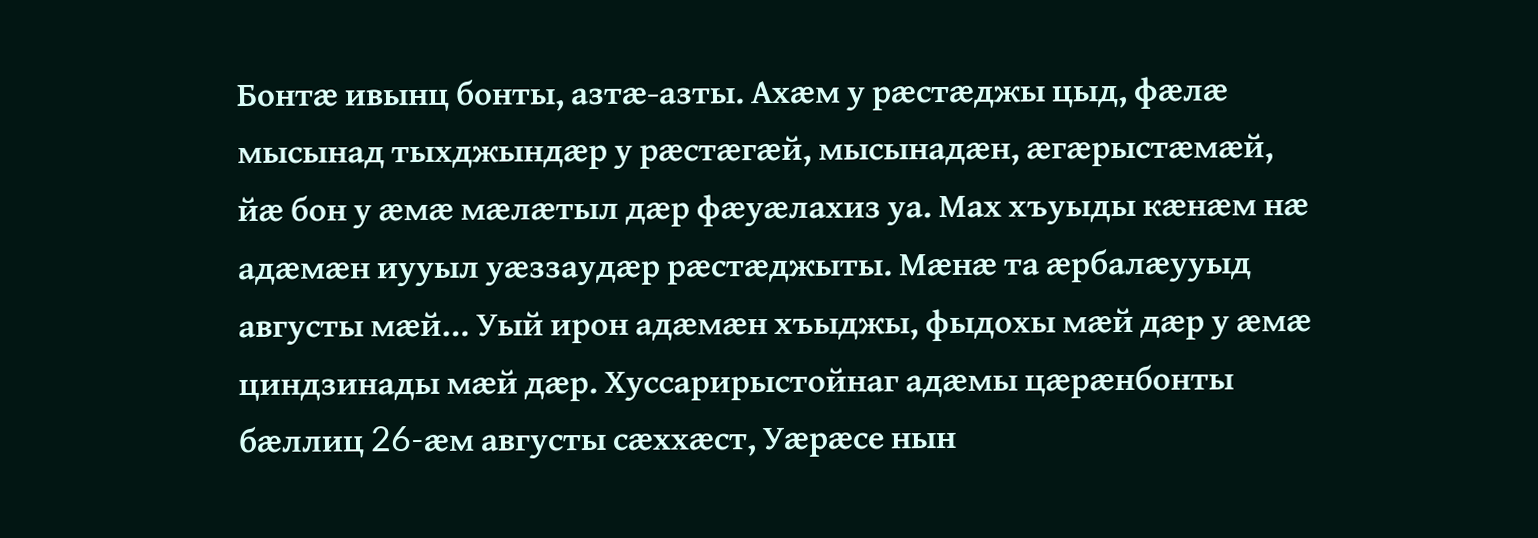Бонтæ ивынц бонты, азтæ-азты. Ахæм у рæстæджы цыд, фæлæ мысынад тыхджындæр у рæстæгæй, мысынадæн, æгæрыстæмæй, йæ бон у æмæ мæлæтыл дæр фæуæлахиз уа. Мах хъуыды кæнæм нæ адæмæн иууыл уæззаудæр рæстæджыты. Мæнæ та æрбалæууыд августы мæй… Уый ирон адæмæн хъыджы, фыдохы мæй дæр у æмæ циндзинады мæй дæр. Хуссарирыстойнаг адæмы цæрæнбонты бæллиц 26-æм августы сæххæст, Уæрæсе нын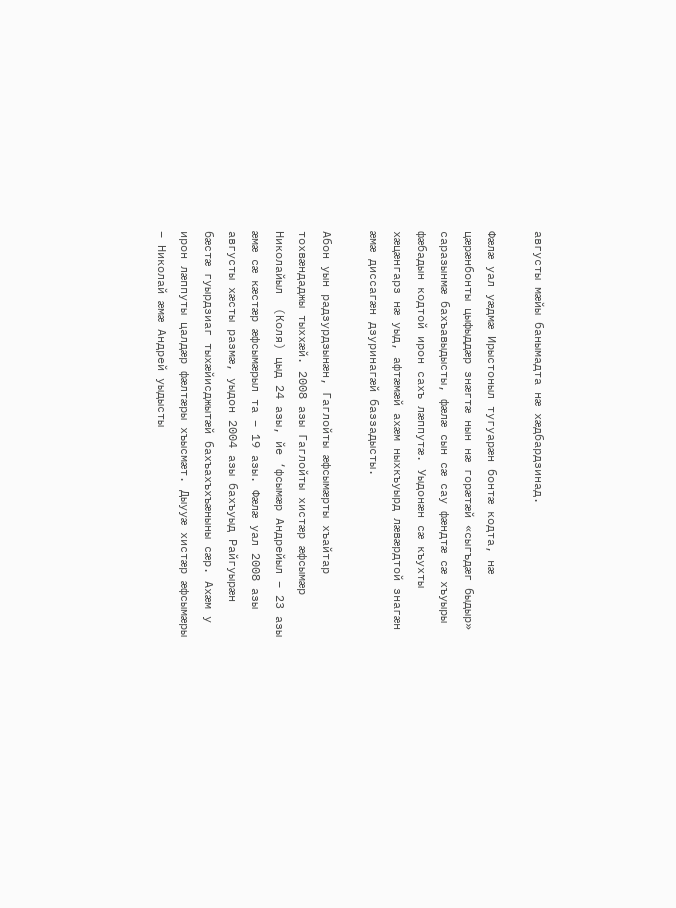августы мæйы банымадта нæ хæдбардзинад.

Фæлæ уал уæдмæ Ирыстоныл тугуарæн бонтæ кодта, нæ цæрæнбонты цыфыддæр знæгтæ нын нæ горæтæй «сыгъдæг быдыр» саразынмæ бахъавыдысты, фæлæ сын сæ сау фæндтæ сæ хъуыры фæбадын кодтой ирон сахъ лæппутæ. Уыдонæн сæ къухты хæцæнгарз нæ уыд, афтæмæй ахæм ныхкъуырд лæвæрдтой знагæн æмæ диссагæн дзуринагæй баззадысты.

Абон уын радзурдзынæн, Гаглойты æфсымæрты хъайтар тохвæндаджы тыххæй. 2008 азы Гаглойты хистæр æфсымæр Николайыл  (Коля) цыд 24 азы, йе ‘фсымæр Андрейыл – 23 азы æмæ сæ кæстæр æфсымæрыл та – 19 азы. Фæлæ уал 2008 азы августы хæсты размæ, уыдон 2004 азы бахъуыд Райгуырæн бæстæ гуырдзиаг тыхæйисджытæй бахъахъхъæныны сæр. Ахæм у ирон лæппуты цалдæр фæлтæры хъысмæт. Дыууæ хистæр æфсымæры – Николай æмæ Андрей уыдысты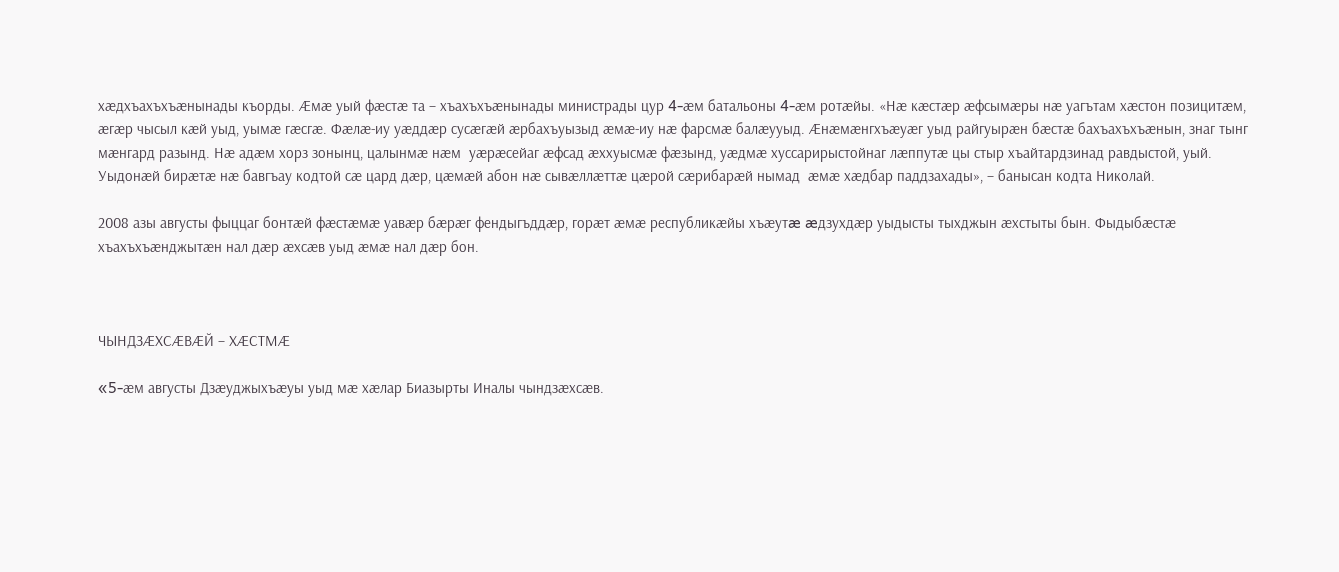хæдхъахъхъæнынады къорды. Æмæ уый фæстæ та – хъахъхъæнынады министрады цур 4-æм батальоны 4-æм ротæйы. «Нæ кæстæр æфсымæры нæ уагътам хæстон позицитæм, æгæр чысыл кæй уыд, уымæ гæсгæ. Фæлæ-иу уæддæр сусæгæй æрбахъуызыд æмæ-иу нæ фарсмæ балæууыд. Æнæмæнгхъæуæг уыд райгуырæн бæстæ бахъахъхъæнын, знаг тынг мæнгард разынд. Нæ адæм хорз зонынц, цалынмæ нæм  уæрæсейаг æфсад æххуысмæ фæзынд, уæдмæ хуссарирыстойнаг лæппутæ цы стыр хъайтардзинад равдыстой, уый. Уыдонæй бирæтæ нæ бавгъау кодтой сæ цард дæр, цæмæй абон нæ сывæллæттæ цæрой сæрибарæй нымад  æмæ хæдбар паддзахады», – банысан кодта Николай.

2008 азы августы фыццаг бонтæй фæстæмæ уавæр бæрæг фендыгъддæр, горæт æмæ республикæйы хъæутæ æдзухдæр уыдысты тыхджын æхстыты бын. Фыдыбæстæ хъахъхъæнджытæн нал дæр æхсæв уыд æмæ нал дæр бон.



ЧЫНДЗÆХСÆВÆЙ – ХÆСТМÆ

«5-æм августы Дзæуджыхъæуы уыд мæ хæлар Биазырты Иналы чындзæхсæв.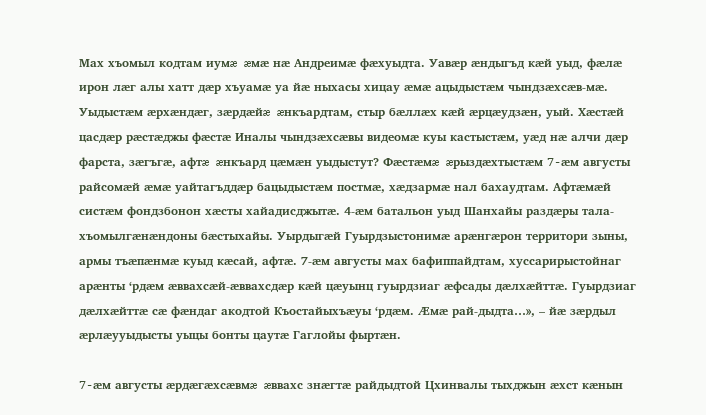Мах хъомыл кодтам иумæ æмæ нæ Андреимæ фæхуыдта. Уавæр æндыгъд кæй уыд, фæлæ ирон лæг алы хатт дæр хъуамæ уа йæ ныхасы хицау æмæ ацыдыстæм чындзæхсæв-мæ. Уыдыстæм æрхæндæг, зæрдæйæ æнкъардтам, стыр бæллæх кæй æрцæудзæн, уый. Хæстæй цасдæр рæстæджы фæстæ Иналы чындзæхсæвы видеомæ куы кастыстæм, уæд нæ алчи дæр фарста, зæгъгæ, афтæ æнкъард цæмæн уыдыстут? Фæстæмæ æрыздæхтыстæм 7-æм августы райсомæй æмæ уайтагъддæр бацыдыстæм постмæ, хæдзармæ нал бахаудтам. Афтæмæй систæм фондзбонон хæсты хайадисджытæ. 4-æм батальон уыд Шанхайы раздæры тала-хъомылгæнæндоны бæстыхайы. Уырдыгæй Гуырдзыстонимæ арæнгæрон территори зыны, армы тъæпæнмæ куыд кæсай, афтæ. 7-æм августы мах бафиппайдтам, хуссарирыстойнаг арæнты ‘рдæм æввахсæй-æввахсдæр кæй цæуынц гуырдзиаг æфсады дæлхæйттæ. Гуырдзиаг дæлхæйттæ сæ фæндаг акодтой Къостайыхъæуы ‘рдæм. Æмæ рай-дыдта…», – йæ зæрдыл æрлæууыдысты уыцы бонты цаутæ Гаглойы фыртæн.

7-æм августы æрдæгæхсæвмæ æввахс знæгтæ райдыдтой Цхинвалы тыхджын æхст кæнын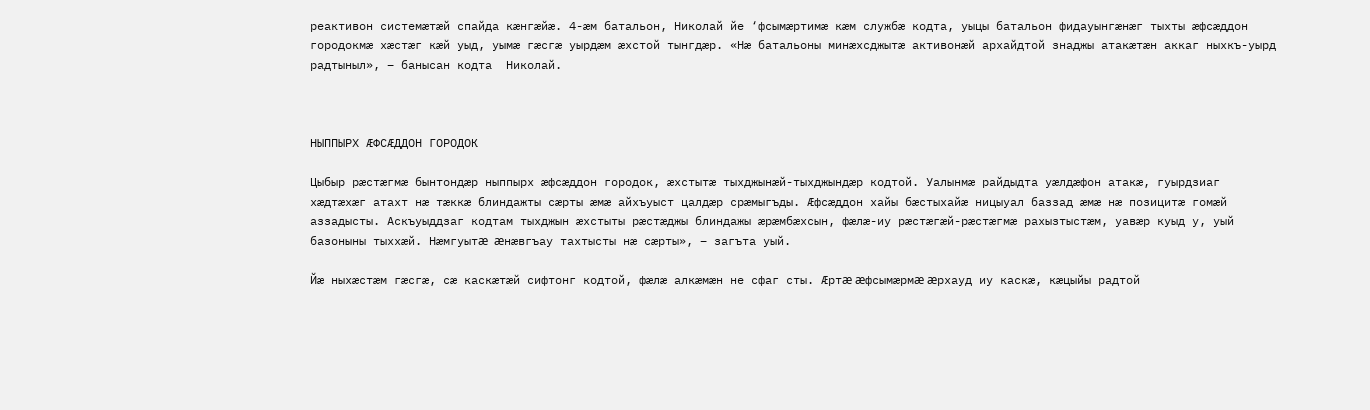реактивон системæтæй спайда кæнгæйæ. 4-æм батальон, Николай йе ‘фсымæртимæ кæм службæ кодта, уыцы батальон фидауынгæнæг тыхты æфсæддон городокмæ хæстæг кæй уыд, уымæ гæсгæ уырдæм æхстой тынгдæр. «Нæ батальоны минæхсджытæ активонæй архайдтой знаджы атакæтæн аккаг ныхкъ-уырд радтыныл», – банысан кодта  Николай.



НЫППЫРХ ÆФСÆДДОН ГОРОДОК

Цыбыр рæстæгмæ бынтондæр ныппырх æфсæддон городок, æхстытæ тыхджынæй-тыхджындæр кодтой. Уалынмæ райдыдта уæлдæфон атакæ, гуырдзиаг хæдтæхæг атахт нæ тæккæ блиндажты сæрты æмæ айхъуыст цалдæр срæмыгъды. Æфсæддон хайы бæстыхайæ ницыуал баззад æмæ нæ позицитæ гомæй аззадысты. Аскъуыддзаг кодтам тыхджын æхстыты рæстæджы блиндажы æрæмбæхсын, фæлæ-иу рæстæгæй-рæстæгмæ рахызтыстæм, уавæр куыд у, уый базоныны тыххæй. Нæмгуытæ  æнæвгъау тахтысты нæ сæрты», – загъта уый.

Йæ ныхæстæм гæсгæ, сæ каскæтæй сифтонг кодтой, фæлæ алкæмæн не сфаг сты. Æртæ æфсымæрмæ æрхауд иу каскæ, кæцыйы радтой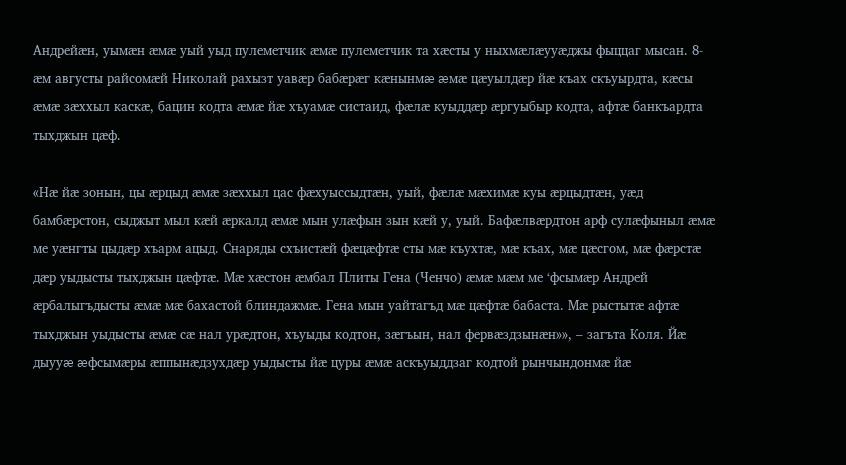Андрейæн, уымæн æмæ уый уыд пулеметчик æмæ пулеметчик та хæсты у ныхмæлæууæджы фыццаг мысан. 8-æм августы райсомæй Николай рахызт уавæр бабæрæг кæнынмæ æмæ цæуылдæр йæ къах скъуырдта, кæсы æмæ зæххыл каскæ, бацин кодта æмæ йæ хъуамæ систаид, фæлæ куыддæр æргуыбыр кодта, афтæ банкъардта тыхджын цæф.

«Нæ йæ зонын, цы æрцыд æмæ зæххыл цас фæхуыссыдтæн, уый, фæлæ мæхимæ куы æрцыдтæн, уæд бамбæрстон, сыджыт мыл кæй æркалд æмæ мын улæфын зын кæй у, уый. Бафæлвæрдтон арф сулæфыныл æмæ ме уæнгты цыдæр хъарм ацыд. Снаряды схъистæй фæцæфтæ сты мæ къухтæ, мæ къах, мæ цæсгом, мæ фæрстæ дæр уыдысты тыхджын цæфтæ. Мæ хæстон æмбал Плиты Гена (Ченчо) æмæ мæм ме ‘фсымæр Андрей æрбалыгъдысты æмæ мæ бахастой блиндажмæ. Гена мын уайтагъд мæ цæфтæ бабаста. Мæ рыстытæ афтæ тыхджын уыдысты æмæ сæ нал урæдтон, хъуыды кодтон, зæгъын, нал фервæздзынæн»», – загъта Коля. Йæ дыууæ æфсымæры æппынæдзухдæр уыдысты йæ цуры æмæ аскъуыддзаг кодтой рынчындонмæ йæ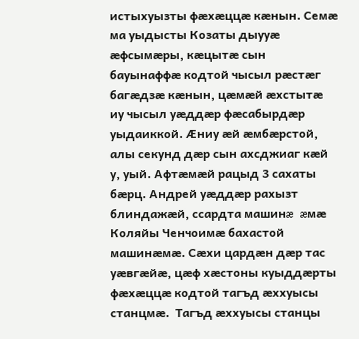истыхуызты фæхæццæ кæнын. Семæ ма уыдысты Козаты дыууæ æфсымæры, кæцытæ сын бауынаффæ кодтой чысыл рæстæг багæдзæ кæнын, цæмæй æхстытæ иу чысыл уæддæр фæсабырдæр уыдаиккой. Æниу æй æмбæрстой, алы секунд дæр сын ахсджиаг кæй у, уый. Афтæмæй рацыд 3 сахаты бæрц. Андрей уæддæр рахызт блиндажæй, ссардта машинæ æмæ Коляйы Ченчоимæ бахастой машинæмæ. Сæхи цардæн дæр тас уæвгæйæ, цæф хæстоны куыддæрты фæхæццæ кодтой тагъд æххуысы станцмæ.  Тагъд æххуысы станцы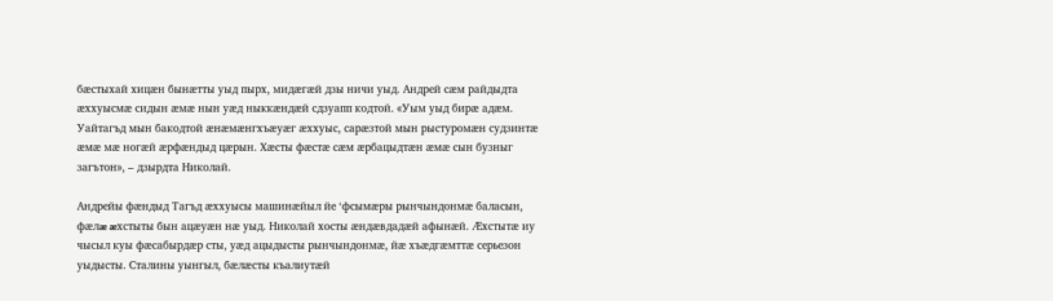бæстыхай хицæн бынæтты уыд пырх, мидæгæй дзы ничи уыд. Андрей сæм райдыдта æххуысмæ сидын æмæ нын уæд ныккæндæй сдзуапп кодтой. «Уым уыд бирæ адæм. Уайтагъд мын бакодтой æнæмæнгхъæуæг æххуыс, сарæзтой мын рыстуромæн судзинтæ æмæ мæ ногæй æрфæндыд цæрын. Хæсты фæстæ сæм æрбацыдтæн æмæ сын бузныг загътон», – дзырдта Николай.

Андрейы фæндыд Тагъд æххуысы машинæйыл йе ‘фсымæры рынчындонмæ баласын, фæлæ æхстыты бын ацæуæн нæ уыд. Николай хосты æндæвдадæй афынæй. Æхстытæ иу чысыл куы фæсабырдæр сты, уæд ацыдысты рынчындонмæ, йæ хъæдгæмттæ серьезон уыдысты. Сталины уынгыл, бæлæсты къалиутæй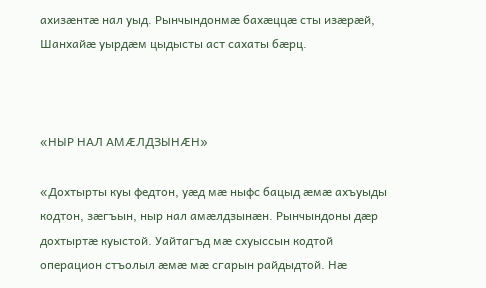ахизæнтæ нал уыд. Рынчындонмæ бахæццæ сты изæрæй, Шанхайæ уырдæм цыдысты аст сахаты бæрц.



«НЫР НАЛ АМÆЛДЗЫНÆН»

«Дохтырты куы федтон, уæд мæ ныфс бацыд æмæ ахъуыды кодтон, зæгъын, ныр нал амæлдзынæн. Рынчындоны дæр дохтыртæ куыстой. Уайтагъд мæ схуыссын кодтой операцион стъолыл æмæ мæ сгарын райдыдтой. Нæ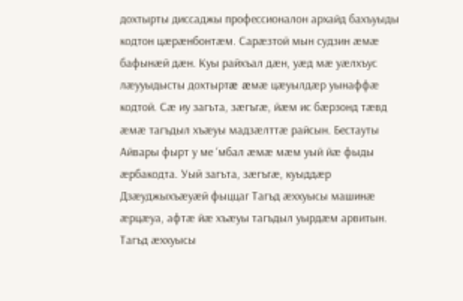дохтырты диссаджы профессионалон архайд бахъуыды кодтон цæрæнбонтæм. Сарæзтой мын судзин æмæ бафынæй дæн. Куы райхъал дæн, уæд мæ уæлхъус лæууыдысты дохтыртæ æмæ цæуылдæр уынаффæ кодтой. Сæ иу загъта, зæгъгæ, йæм ис бæрзонд тæвд æмæ тагъдыл хъæуы мадзæлттæ райсын. Бестауты Айвары фырт у ме ‘мбал æмæ мæм уый йæ фыды æрбакодта. Уый загъта, зæгъгæ, куыддæр Дзæуджыхъæуæй фыццаг Тагъд æххуысы машинæ æрцæуа, афтæ йæ хъæуы тагъдыл уырдæм арвитын. Тагъд æххуысы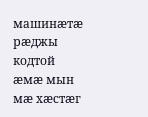машинæтæ рæджы кодтой æмæ мын мæ хæстæг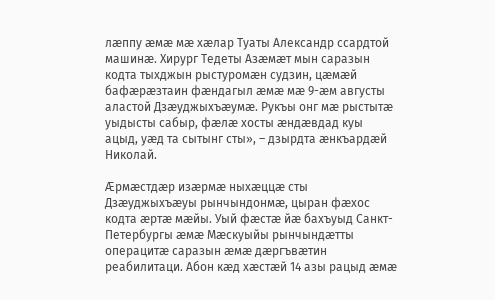лæппу æмæ мæ хæлар Туаты Александр ссардтой машинæ. Хирург Тедеты Азæмæт мын саразын кодта тыхджын рыстуромæн судзин, цæмæй бафæрæзтаин фæндагыл æмæ мæ 9-æм августы аластой Дзæуджыхъæумæ. Рукъы онг мæ рыстытæ уыдысты сабыр, фæлæ хосты æндæвдад куы ацыд, уæд та сытынг сты», – дзырдта æнкъардæй Николай.

Æрмæстдæр изæрмæ ныхæццæ сты Дзæуджыхъæуы рынчындонмæ, цыран фæхос кодта æртæ мæйы. Уый фæстæ йæ бахъуыд Санкт-Петербургы æмæ Мæскуыйы рынчындæтты операцитæ саразын æмæ дæргъвæтин реабилитаци. Абон кæд хæстæй 14 азы рацыд æмæ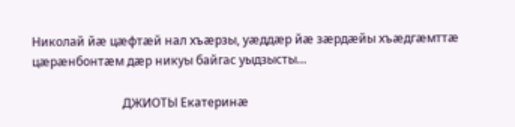Николай йæ цæфтæй нал хъæрзы, уæддæр йæ зæрдæйы хъæдгæмттæ цæрæнбонтæм дæр никуы байгас уыдзысты…

                              ДЖИОТЫ Екатеринæ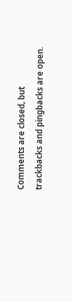Comments are closed, but trackbacks and pingbacks are open.